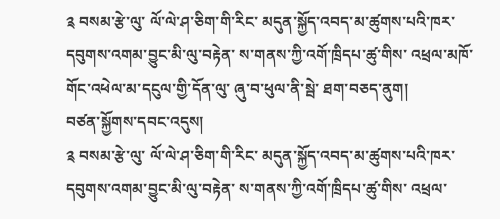༉ བསམ་རྩེ་ལུ་ ལོ་ལེ་ཤ་ཅིག་གི་རིང་ མདུན་སྐྱོད་འབད་མ་ཚུགས་པའི་ཁར་ དབུགས་འགམ་བྱུང་མི་ལུ་བརྟེན་ ས་གནས་ཀྱི་འགོ་ཁྲིདཔ་ཚུ་གིས་ འཕྲལ་མཁོ་གོང་འཕེལ་མ་དངུལ་གྱི་དོན་ལུ་ ཞུ་བ་ཕུལ་ནི་སྦེ་ ཐག་བཅད་ནུག།
བཙན་སྐྱོགས་དབང་འདུས།
༉ བསམ་རྩེ་ལུ་ ལོ་ལེ་ཤ་ཅིག་གི་རིང་ མདུན་སྐྱོད་འབད་མ་ཚུགས་པའི་ཁར་ དབུགས་འགམ་བྱུང་མི་ལུ་བརྟེན་ ས་གནས་ཀྱི་འགོ་ཁྲིདཔ་ཚུ་གིས་ འཕྲལ་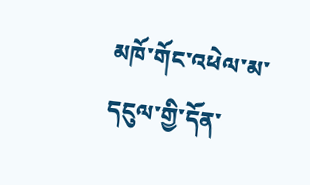མཁོ་གོང་འཕེལ་མ་དངུལ་གྱི་དོན་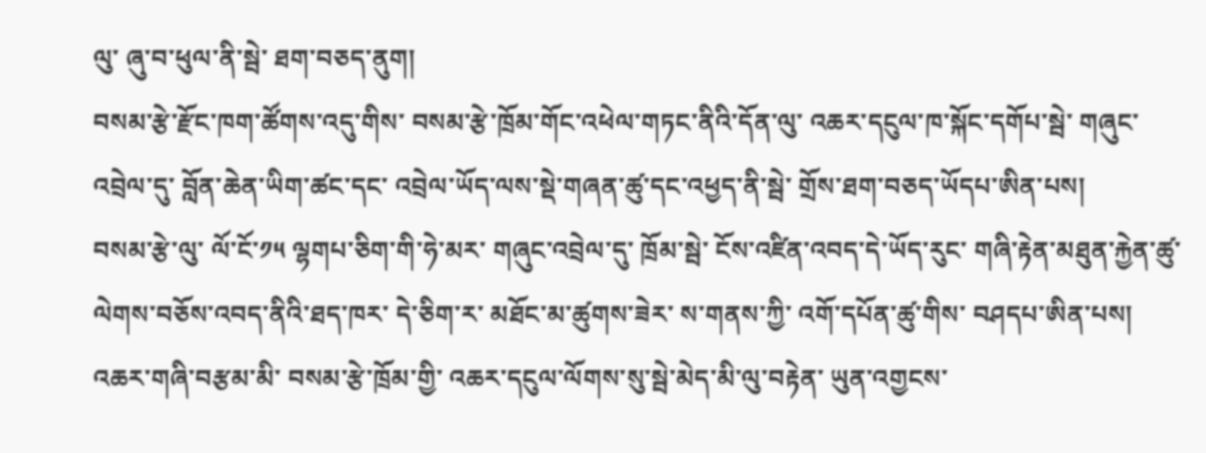ལུ་ ཞུ་བ་ཕུལ་ནི་སྦེ་ ཐག་བཅད་ནུག།
བསམ་རྩེ་རྫོང་ཁག་ཚོགས་འདུ་གིས་ བསམ་རྩེ་ཁྲོམ་གོང་འཕེལ་གཏང་ནིའི་དོན་ལུ་ འཆར་དངུལ་ཁ་སྐོང་དགོཔ་སྦེ་ གཞུང་འབྲེལ་དུ་ བློན་ཆེན་ཡིག་ཚང་དང་ འབྲེལ་ཡོད་ལས་སྡེ་གཞན་ཚུ་དང་འཕྱད་ནི་སྦེ་ གྲོས་ཐག་བཅད་ཡོདཔ་ཨིན་པས།
བསམ་རྩེ་ལུ་ ལོ་ངོ་༡༥ ལྷགཔ་ཅིག་གི་ཧེ་མར་ གཞུང་འབྲེལ་དུ་ ཁྲོམ་སྦེ་ ངོས་འཛིན་འབད་དེ་ཡོད་རུང་ གཞི་རྟེན་མཐུན་རྐྱེན་ཚུ་ ལེགས་བཅོས་འབད་ནིའི་ཐད་ཁར་ དེ་ཅིག་ར་ མཐོང་མ་ཚུགས་ཟེར་ ས་གནས་ཀྱི་ འགོ་དཔོན་ཚུ་གིས་ བཤདཔ་ཨིན་པས།
འཆར་གཞི་བརྩམ་མི་ བསམ་རྩེ་ཁྲོམ་གྱི་ འཆར་དངུལ་ལོགས་སུ་སྦེ་མེད་མི་ལུ་བརྟེན་ ཡུན་འགྱངས་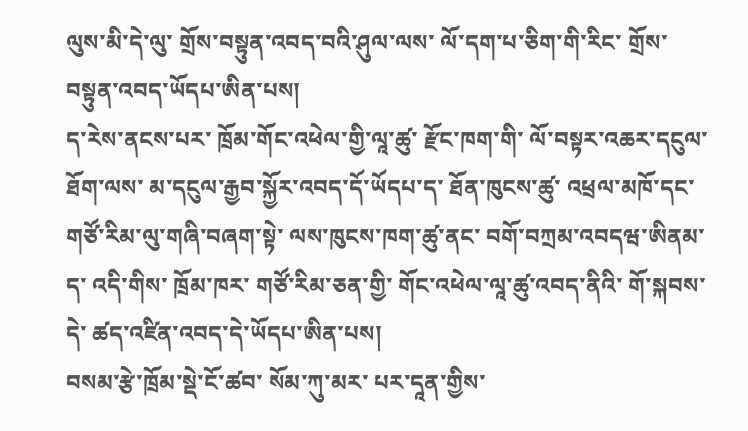ལུས་མི་དེ་ལུ་ གྲོས་བསྟུན་འབད་བའི་ཤུལ་ལས་ ལོ་དག་པ་ཅིག་གི་རིང་ གྲོས་བསྟུན་འབད་ཡོདཔ་ཨིན་པས།
ད་རེས་ནངས་པར་ ཁྲོམ་གོང་འཕེལ་གྱི་ལཱ་ཚུ་ རྫོང་ཁག་གི་ ལོ་བསྟར་འཆར་དངུལ་ཐོག་ལས་ མ་དངུལ་རྒྱབ་སྐྱོར་འབད་དོ་ཡོདཔ་ད་ ཐོན་ཁུངས་ཚུ་ འཕྲལ་མཁོ་དང་ གཙོ་རིམ་ལུ་གཞི་བཞག་སྟེ་ ལས་ཁུངས་ཁག་ཚུ་ནང་ བགོ་བཀྲམ་འབདཝ་ཨིནམ་ད་ འདི་གིས་ ཁྲོམ་ཁར་ གཙོ་རིམ་ཅན་གྱི་ གོང་འཕེལ་ལཱ་ཚུ་འབད་ནིའི་ གོ་སྐབས་དེ་ ཚད་འཛིན་འབད་དེ་ཡོདཔ་ཨིན་པས།
བསམ་རྩེ་ཁྲོམ་སྡེ་ངོ་ཚབ་ སོམ་ཀུ་མར་ པར་དཱན་གྱིས་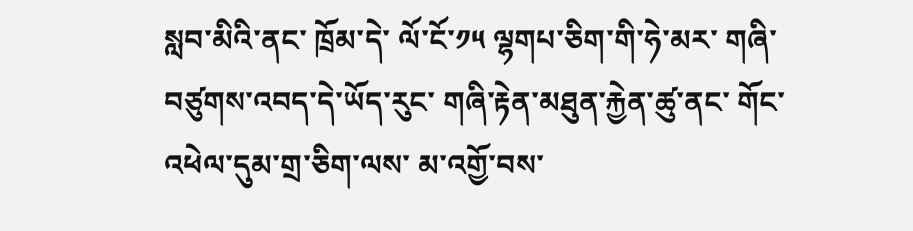སླབ་མིའི་ནང་ ཁྲོམ་དེ་ ལོ་ངོ་༡༥ ལྷགཔ་ཅིག་གི་ཧེ་མར་ གཞི་བཙུགས་འབད་དེ་ཡོད་རུང་ གཞི་རྟེན་མཐུན་རྐྱེན་ཚུ་ནང་ གོང་འཕེལ་དུམ་གྲ་ཅིག་ལས་ མ་འགྱོ་བས་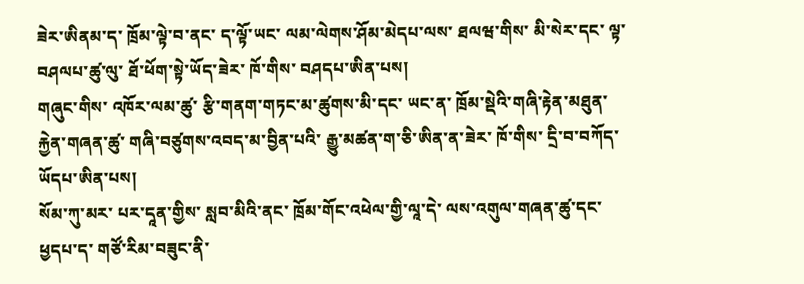ཟེར་ཨིནམ་ད་ ཁྲོམ་ལྟེ་བ་ནང་ ད་ལྟོ་ཡང་ ལམ་ལེགས་ཤོམ་མེདཔ་ལས་ ཐལཝ་གིས་ མི་སེར་དང་ ལྟ་བཤལཔ་ཚུ་ལུ་ ཐོ་ཕོག་སྟེ་ཡོད་ཟེར་ ཁོ་གིས་ བཤདཔ་ཨིན་པས།
གཞུང་གིས་ འཁོར་ལམ་ཚུ་ རྩི་གནག་གཏང་མ་ཚུགས་མི་དང་ ཡང་ན་ ཁྲོམ་སྡེའི་གཞི་རྟེན་མཐུན་རྐྱེན་གཞན་ཚུ་ གཞི་བཙུགས་འབད་མ་བྱིན་པའི་ རྒྱུ་མཚན་ག་ཅི་ཨིན་ན་ཟེར་ ཁོ་གིས་ དྲི་བ་བཀོད་ཡོདཔ་ཨིན་པས།
སོམ་ཀུ་མར་ པར་དཱན་གྱིས་ སླབ་མིའི་ནང་ ཁྲོམ་གོང་འཕེལ་གྱི་ལཱ་དེ་ ལས་འགུལ་གཞན་ཚུ་དང་ཕྱདཔ་ད་ གཙོ་རིམ་བཟུང་ནི་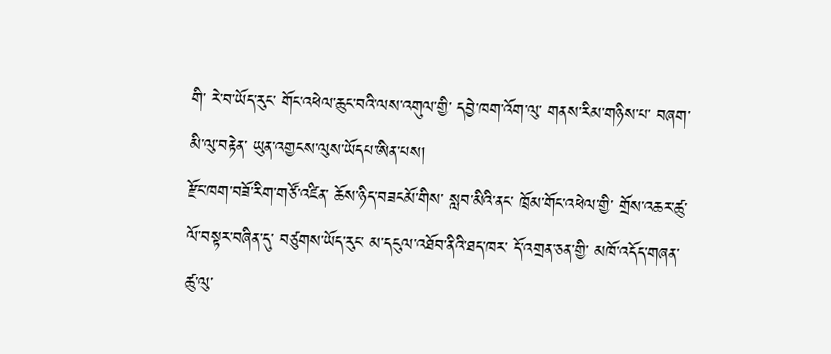གི་ རེ་བ་ཡོད་རུང་ གོང་འཕེལ་ཆུང་བའི་ལས་འགུལ་གྱི་ དབྱེ་ཁག་འོག་ལུ་ གནས་རིམ་གཉིས་པ་ བཞག་མི་ལུ་བརྟེན་ ཡུན་འགྱངས་ལུས་ཡོདཔ་ཨིན་པས།
རྫོང་ཁག་བཟོ་རིག་གཙོ་འཛིན་ ཆོས་ཉིད་བཟངམོ་གིས་ སླབ་མིའི་ནང་ ཁྲོམ་གོང་འཕེལ་གྱི་ གྲོས་འཆར་ཚུ་ ལོ་བསྟར་བཞིན་དུ་ བཙུགས་ཡོད་རུང་ མ་དངུལ་འཐོབ་ནིའི་ཐད་ཁར་ དོ་འགྲན་ཅན་གྱི་ མཁོ་འདོད་གཞན་ཚུ་ལུ་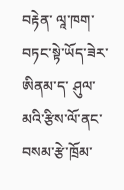བརྟེན་ ལཱ་ཁག་བཏང་སྟེ་ཡོད་ཟེར་ཨིནམ་ད་ ཤུལ་མའི་རྩིས་ལོ་ནང་ བསམ་རྩེ་ཁྲོམ་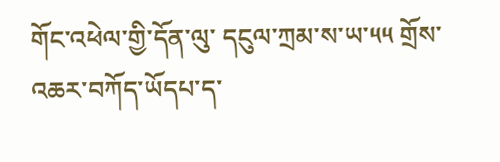གོང་འཕེལ་གྱི་དོན་ལུ་ དངུལ་ཀྲམ་ས་ཡ་༥༥ གྲོས་འཆར་བཀོད་ཡོདཔ་ད་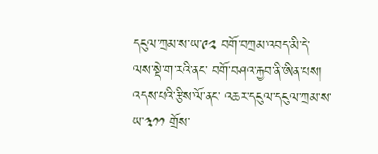དངུལ་ཀྲམ་ས་ཡ་༩༢ བགོ་བཀྲམ་འབད་མི་དེ་ ལས་སྡེ་ག་རའི་ནང་ བགོ་བཤའ་རྐྱབ་ནི་ཨིན་པས།
འདས་པའི་རྩིས་ལོ་ནང་ འཆར་དངུལ་དངུལ་ཀྲམ་ས་ཡ་༣༡༡ གྲོས་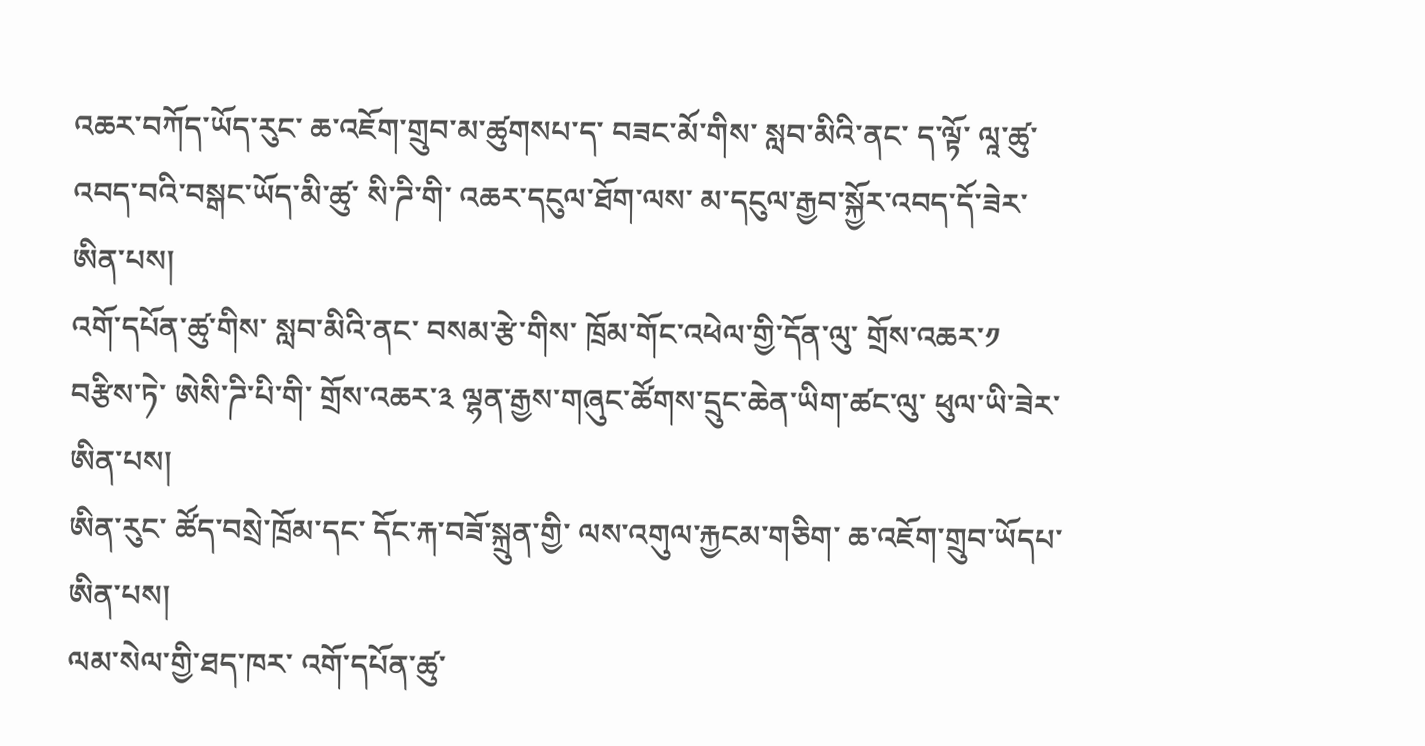འཆར་བཀོད་ཡོད་རུང་ ཆ་འཇོག་གྲུབ་མ་ཚུགསཔ་ད་ བཟང་མོ་གིས་ སླབ་མིའི་ནང་ ད་ལྟོ་ ལཱ་ཚུ་འབད་བའི་བསྒང་ཡོད་མི་ཚུ་ སི་ཌི་གི་ འཆར་དངུལ་ཐོག་ལས་ མ་དངུལ་རྒྱབ་སྐྱོར་འབད་དོ་ཟེར་ཨིན་པས།
འགོ་དཔོན་ཚུ་གིས་ སླབ་མིའི་ནང་ བསམ་རྩེ་གིས་ ཁྲོམ་གོང་འཕེལ་གྱི་དོན་ལུ་ གྲོས་འཆར་༡ བརྩིས་ཏེ་ ཨེསི་ཌི་པི་གི་ གྲོས་འཆར་༣ ལྷན་རྒྱས་གཞུང་ཚོགས་དྲུང་ཆེན་ཡིག་ཚང་ལུ་ ཕུལ་ཡི་ཟེར་ཨིན་པས།
ཨིན་རུང་ ཚོད་བསྲེ་ཁྲོམ་དང་ དོང་རྐ་བཟོ་སྐྲུན་གྱི་ ལས་འགུལ་རྐྱངམ་གཅིག་ ཆ་འཇོག་གྲུབ་ཡོདཔ་ཨིན་པས།
ལམ་སེལ་གྱི་ཐད་ཁར་ འགོ་དཔོན་ཚུ་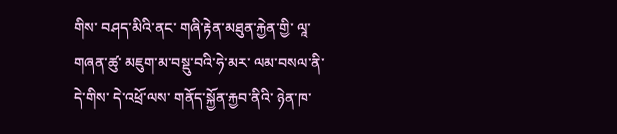གིས་ བཤད་མིའི་ནང་ གཞི་རྟེན་མཐུན་རྐྱེན་གྱི་ ལཱ་གཞན་ཚུ་ མཇུག་མ་བསྡུ་བའི་ཧེ་མར་ ལམ་བསལ་ནི་དེ་གིས་ དེ་འཕྲོ་ལས་ གནོད་སྐྱོན་རྐྱབ་ནིའི་ ཉེན་ཁ་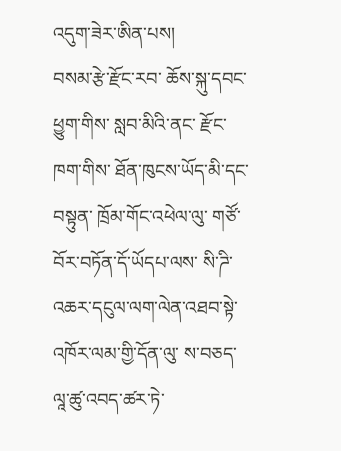འདུག་ཟེར་ཨིན་པས།
བསམ་རྩེ་རྫོང་རབ་ ཆོས་སྐུ་དབང་ཕྱུག་གིས་ སླབ་མིའི་ནང་ རྫོང་ཁག་གིས་ ཐོན་ཁུངས་ཡོད་མི་དང་བསྟུན་ ཁྲོམ་གོང་འཕེལ་ལུ་ གཙོ་བོར་བཏོན་དོ་ཡོདཔ་ལས་ སི་ཌི་འཆར་དངུལ་ལག་ལེན་འཐབ་སྟེ་ འཁོར་ལམ་གྱི་དོན་ལུ་ ས་བཅད་ལཱ་ཚུ་འབད་ཚར་ཏེ་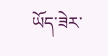ཡོད་ཟེར་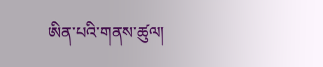ཨིན་པའི་གནས་ཚུལ།